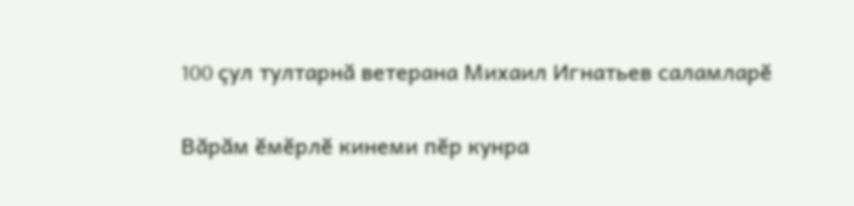100 çул тултарнă ветерана Михаил Игнатьев саламларĕ

Вăрăм ĕмĕрлĕ кинеми пĕр кунра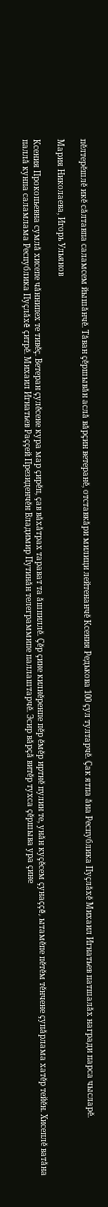пĕлтерĕшлĕ икĕ сăлтавпа саламсем йышăнчĕ. Тăван çĕршывăн аслă вăрçин ветеранĕ, отставкăри милици лейтенанчĕ Ксения Редькова 100 çул тултарчĕ. Çак ятпа ăна Республика Пуçлăхĕ Михаил Игнатьев патшалăх награди парса чысларĕ.

Мария Николаева, Игорь Ульянов

Ксения Прокопьевна сумлă хисепе чăннипех те тивĕç. Ветеран çулĕсене кура мар çирĕп, çав вăхăтрах тарават та ăшпиллĕ. Çĕр çине килнĕренпе пĕр ĕмĕр иртнĕ пулин те, унăн куçĕсем çунаççĕ, ытамĕпе пĕтĕм тĕнчене çупăрлама хатĕр тейĕн. Хисеплĕ ватăна паллă кунпа саламлама Республика Пуçлăхĕ çитрĕ. Михаил Игнатьев Раççей Президенчĕн Владимир Путинăн телеграммипе паллаштарчĕ. Эсир вăрçă витĕр тухса çĕршыва ура çине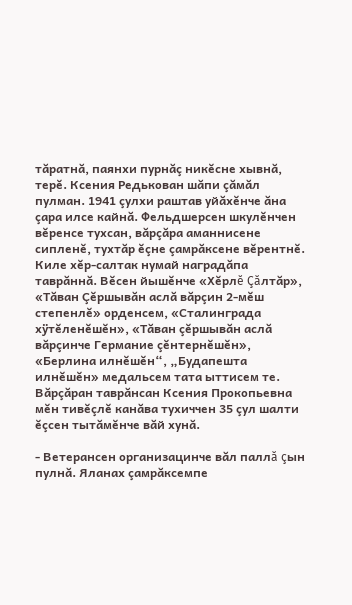тăратнă, паянхи пурнăç никĕсне хывнă, терĕ. Ксения Редькован шăпи çăмăл пулман. 1941 çулхи раштав уйăхĕнче ăна çара илсе кайнă. Фельдшерсен шкулĕнчен вĕренсе тухсан, вăрçăра аманнисене сипленĕ, тухтăр ĕçне çамрăксене вĕрентнĕ. Киле хĕр-салтак нумай наградăпа таврăннă. Вĕсен йышĕнче «Хĕрлĕ Çăлтăр», «Тăван Çĕршывăн аслă вăрçин 2-мĕш степенлĕ» орденсем, «Сталинграда хÿтĕленĕшĕн», «Тăван çĕршывăн аслă вăрçинче Германие çĕнтернĕшĕн», «Берлина илнĕшĕн“, „Будапешта илнĕшĕн» медальсем тата ыттисем те. Вăрçăран таврăнсан Ксения Прокопьевна мĕн тивĕçлĕ канăва тухиччен 35 çул шалти ĕçсен тытăмĕнче вăй хунă.

- Ветерансен организацинче вăл паллă çын пулнă. Яланах çамрăксемпе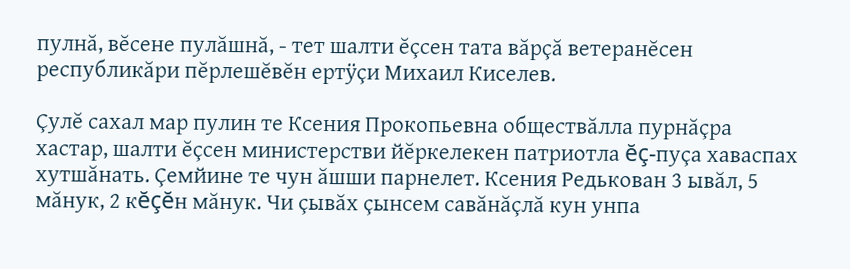пулнă, вĕсене пулăшнă, - тет шалти ĕçсен тата вăрçă ветеранĕсен республикăри пĕрлешĕвĕн ертÿçи Михаил Киселев.

Çулĕ сахал мар пулин те Ксения Прокопьевна обществăлла пурнăçра хастар, шалти ĕçсен министерстви йĕркелекен патриотла ĕç-пуçа хаваспах хутшăнать. Çемйине те чун ăшши парнелет. Ксения Редькован 3 ывăл, 5 мăнук, 2 кĕçĕн мăнук. Чи çывăх çынсем савăнăçлă кун унпа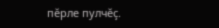пĕрле пулчĕç.